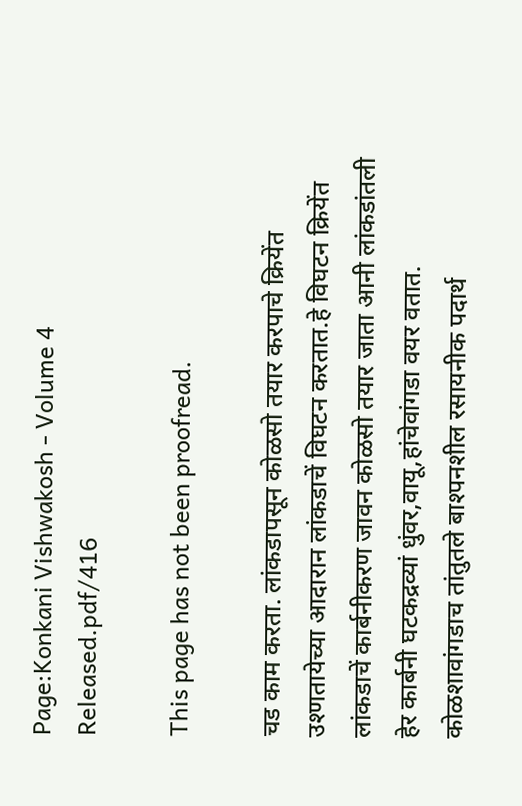Page:Konkani Vishwakosh - Volume 4 Released.pdf/416

This page has not been proofread.

चड काम करता. लांकडापसून कोळसो तयार करपाचे क्रियेंत उश्णतायेच्या आदारान लांकडाचें विघटन करतात.हे विघटन क्रियेंत लांकडाचें कार्बनीकरण जावन कोळसो तयार जाता आनी लांकडांतली हेर कार्बनी घटकद्रव्यां धुंवर,वायू,हांचेवांगडा वयर वतात. कोळशावांगडाच तांतुतले बाश्पनशील रसायनीक पदार्थ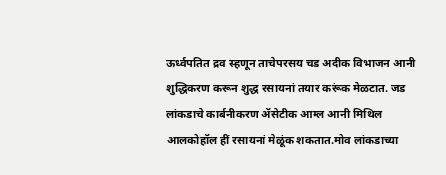ऊर्ध्वपतित द्रव स्हणून ताचेपरसय चड अदीक विभाजन आनी शुद्धिकरण करून शुद्ध रसायनां तयार करूंक मेळटात. जड लांकडाचे कार्बनीकरण ॲसेटीक आम्ल आनी मिथिल आलकोहॉल हीं रसायनां मेळूंक शकतात.मोव लांकडाच्या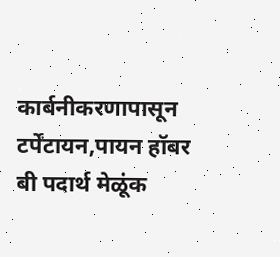कार्बनीकरणापासून टर्पेंटायन,पायन हॉबर बी पदार्थ मेळूंक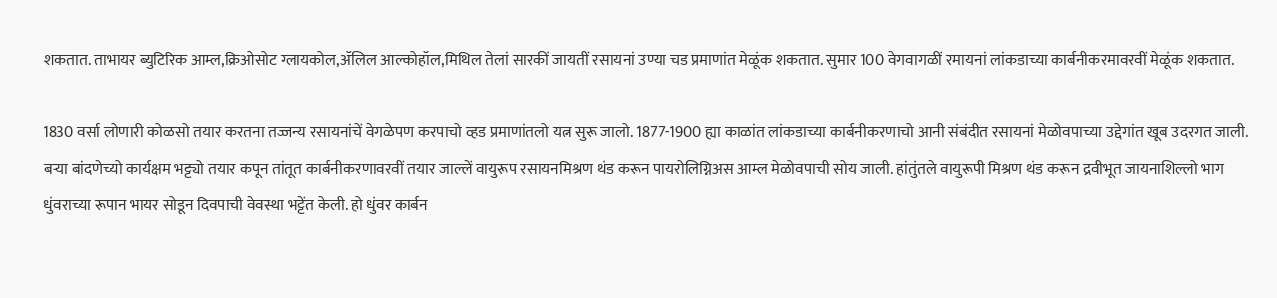शकतात. ताभायर ब्युटिरिक आम्ल,क्रिओसोट ग्लायकोल,ॲलिल आल्कोहॉल,मिथिल तेलां सारकीं जायतीं रसायनां उण्या चड प्रमाणांत मेळूंक शकतात. सुमार 100 वेगवागळीं रमायनां लांकडाच्या कार्बनीकरमावरवीं मेळूंक शकतात.

1830 वर्सा लोणारी कोळसो तयार करतना तज्जन्य रसायनांचें वेगळेपण करपाचो व्हड प्रमाणांतलो यत्न सुरू जालो. 1877-1900 ह्या काळांत लांकडाच्या कार्बनीकरणाचो आनी संबंदीत रसायनां मेळोवपाच्या उद्देगांत खूब उदरगत जाली. बऱ्या बांदणेच्यो कार्यक्षम भट्ट्यो तयार कपून तांतूत कार्बनीकरणावरवीं तयार जाल्लें वायुरूप रसायनमिश्रण थंड करून पायरोलिग्निअस आम्ल मेळोवपाची सोय जाली. हांतुंतले वायुरूपी मिश्रण थंड करून द्रवीभूत जायनाशिल्लो भाग धुंवराच्या रूपान भायर सोडून दिवपाची वेवस्था भट्टेंत केली. हो धुंवर कार्बन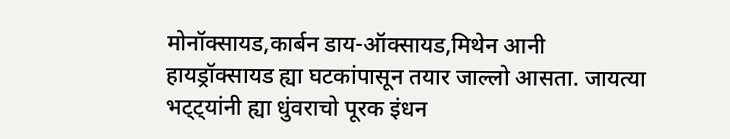मोनॉक्सायड,कार्बन डाय-ऑक्सायड,मिथेन आनी हायड्रॉक्सायड ह्या घटकांपासून तयार जाल्लो आसता. जायत्या भट्ट्यांनी ह्या धुंवराचो पूरक इंधन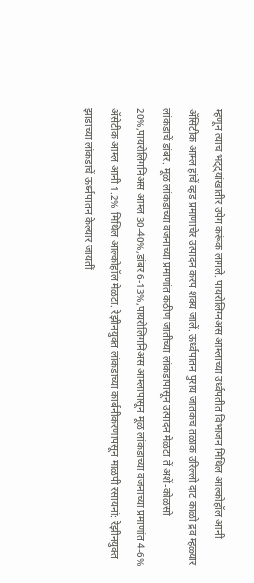म्हणून त्याच भट्ट्यांखातीर उपेग करूंक लागले. पायरोलिग्नअस आम्लाच्या उर्ध्वपतीत विभाजन मिथिल आल्कोहॉल आनी ॲसिटीक आम्ल हांचें व्हड प्रमाणाचेर उत्पादन करप शक्य जालें. ऊर्ध्वपातन पुराय जातकच तळाक उरिल्लो दाट काळो द्रव म्हळ्यार लांकडाचें डांबर. मूळ लांकडाच्या वजनाच्या प्रमाणांत कठीण जातीच्या लांकडापासून उत्पादन मेळटा तें अशें-कोळसो 20%,पायरोलिगनिअस आम्ल 30-40%,डांबर 6-13%,पायरोलिगनिअस आम्लापासून मूळ लांकडाच्या वजनाच्या प्रमाणांत 4-6% ॲसेटीक आम्ल आनी 1.2% मिथिल आल्कोहॉल मेळटा. रेझीनयुक्त लांकडाच्या कार्बनीकरणापसून माळपी रसायनां: रेझीनयुक्त झाडाच्या लांकडाचें ऊर्ध्नपातन केल्यार जायतीं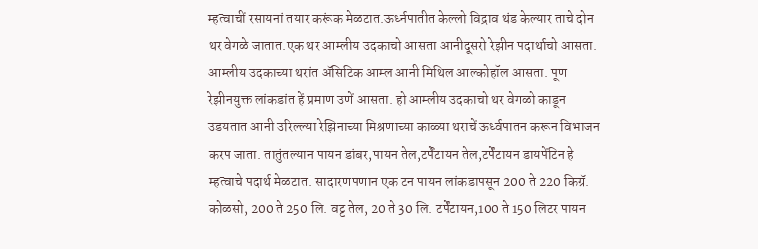म्हत्वाचीं रसायनां तयार करूंक मेळटात.ऊर्ध्नपातीत केल्लो विद्राव थंड केल्यार ताचे दोन थर वेगळे जातात.एक थर आम्लीय उदकाचो आसता आनीदूसरो रेझीन पदार्थाचो आसता. आम्लीय उदकाच्या थरांत ॲसिटिक आम्ल आनी मिथिल आल्कोहॉल आसता. पूण रेझीनयुक्त लांकडांत हें प्रमाण उणें आसता. हो आम्लीय उदकाचो थर वेगळो काडून उडयतात आनी उरिल्ल्या रेझिनाच्या मिश्रणाच्या काळ्या थराचें ऊर्ध्वपातन करून विभाजन करप जाता. तातुंतल्यान पायन डांबर,पायन तेल,टर्पेंटायन तेल,टर्पेंटायन डायपेंटिन हे म्हत्वाचे पदार्थ मेळटात. सादारणपणान एक टन पायन लांकडापसून 200 ते 220 किग्रॅ. कोळसो, 200 ते 250 लि. वट्ट तेल, 20 ते 30 लि. टर्पेंटायन,100 ते 150 लिटर पायन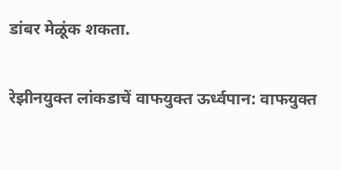डांबर मेळूंक शकता.

रेझीनयुक्त लांकडाचें वाफयुक्त ऊर्ध्वपान: वाफयुक्त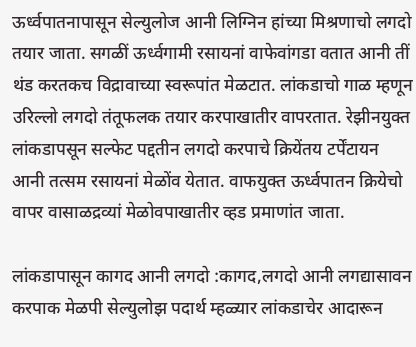ऊर्ध्वपातनापासून सेल्युलोज आनी लिग्निन हांच्या मिश्रणाचो लगदो तयार जाता. सगळीं ऊर्ध्वगामी रसायनां वाफेवांगडा वतात आनी तीं थंड करतकच विद्रावाच्या स्वरूपांत मेळटात. लांकडाचो गाळ म्हणून उरिल्लो लगदो तंतूफलक तयार करपाखातीर वापरतात. रेझीनयुक्त लांकडापसून सल्फेट पद्दतीन लगदो करपाचे क्रियेंतय टर्पेंटायन आनी तत्सम रसायनां मेळोंव येतात. वाफयुक्त ऊर्ध्वपातन क्रियेचो वापर वासाळद्रव्यां मेळोवपाखातीर व्हड प्रमाणांत जाता.

लांकडापासून कागद आनी लगदो :कागद,लगदो आनी लगद्यासावन करपाक मेळपी सेल्युलोझ पदार्थ म्हळ्यार लांकडाचेर आदारून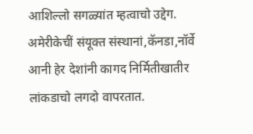आशिल्लो सगळ्यांत म्हत्वाचो उद्देग. अमेरीकेचीं संयूक्त संस्थानां,कॅनडा,नॉर्वे आनी हेर देशांनी कागद निर्मितीखातीर लांकडाचो लगदो वापरतात.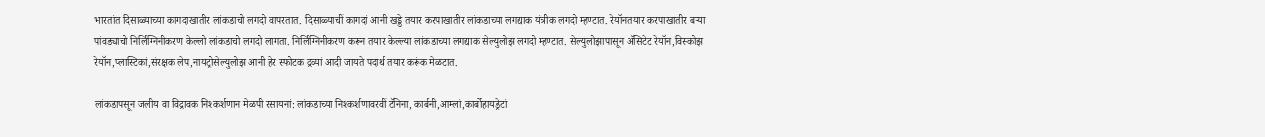भारतांत दिसाळ्याच्या कागदाखातीर लांकडाचो लगदो वापरतात. दिसाळ्याचीं कागदां आनी खड्डे तयार करपाखातीर लांकडाच्या लगद्याक यंत्रीक लगदो म्हण्टात. रेयॉनतयार करपाखातीर बऱ्या पांवड्याचो निर्लिग्निनीकरण केल्लो लांकडाचो लगदो लागता. निर्लिग्निनीकरण करून तयार केल्ल्या लांकडाच्या लगद्याक सेल्युलोझ लगदो म्हण्टात. सेल्युलोझापासून ॲसिटेट रेयॉन,विस्कोझ रेयॉन,प्लास्टिकां,संरक्षक लेप,नायट्रोसेल्युलोझ आनी हेर स्फोटक द्रव्यां आदी जायते पदार्थ तयार करूंक मेळटात.

लांकडापसून जलीय वा विद्रावक निश्कर्शणान मेळपी रसायनां: लांकडाच्या निश्कर्शणावरवीं टॅनिना, कार्बनी,आम्लां,कार्बोहायड्रेटां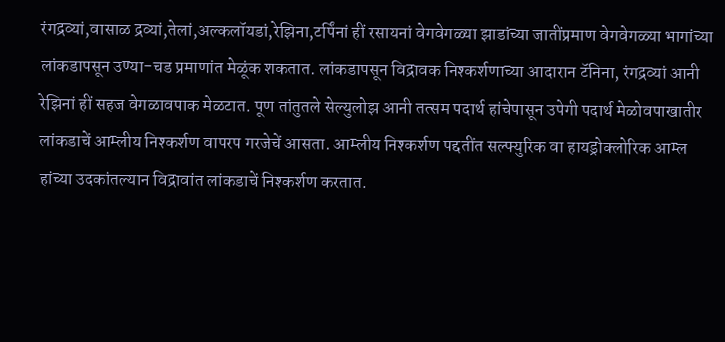रंगद्रव्यां,वासाळ द्रव्यां,तेलां,अल्कलॉयडां,रेझिना,टर्पिंनां हीं रसायनां वेगवेगळ्या झाडांच्या जातींप्रमाण वेगवेगळ्या भागांच्या लांकडापसून उण्या-चड प्रमाणांत मेळूंक शकतात. लांकडापसून विद्रावक निश्कर्शणाच्या आदारान टॅनिना, रंगद्रव्यां आनी रेझिनां हीं सहज वेगळावपाक मेळटात. पूण तांतुतले सेल्युलोझ आनी तत्सम पदार्थ हांचेपासून उपेगी पदार्थ मेळोवपाखातीर लांकडाचें आम्लीय निश्कर्शण वापरप गरजेचें आसता. आम्लीय निश्कर्शण पद्दतींत सल्फ्युरिक वा हायड्रोक्लोरिक आम्ल हांच्या उदकांतल्यान विद्रावांत लांकडाचें निश्कर्शण करतात.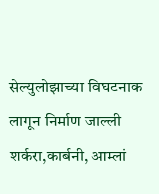सेल्युलोझाच्या विघटनाक लागून निर्माण जाल्ली शर्करा,कार्बनी, आम्लां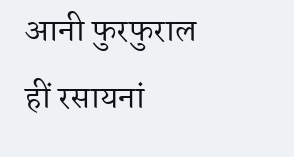आनी फुरफुराल हीं रसायनां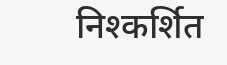निश्कर्शित